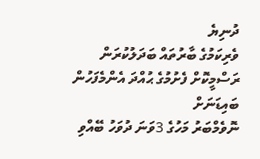ދުނިޔެ
ވެރިކަމުގެ ބާރުތައް ބަދަލުކުރަން ރަސްމީކޮށް ފެށުމުގެ ޙުއްދަ އެންމެފަހުން ބައިޑަނަށް
ނޮވެމްބަރު މަހުގެ 3ވަނަ ދުވަހު ބޭއްވި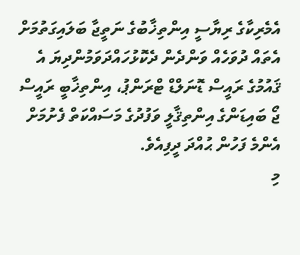އެމެރިކާގެ ރިޔާސީ އިންތިޚާބުގެ ނަތީޖާ ބަލައިގަތުމަށް އެތައް ދުވަހެއް ވަންދެން ދެކޮޅުހައްދަވަމުންދިޔަ އެ ޤައުމުގެ ރައީސް ޑޮނަލްޑް ޓްރަންޕު، އިންތިޚާބީ ރައީސް ޖޯ ބައިޑަންގެ އިންތިޤާލީ ވަފުދުގެ މަސައްކަތް ފެށުމަށް އެންމެ ފަހުން ޙުއްދަ ދީފިއެވެ.
މި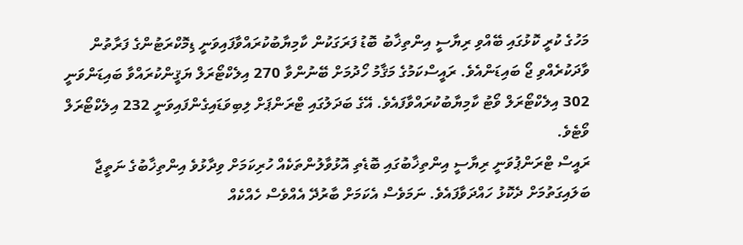މަހުގެ ކުރީ ކޮޅުގައި ބޭއްވި ރިޔާސީ އިންތިޚާބު ބޮޑު ފަރަގަކުން ކާމިޔާބުކުރައްވާފައިވަނީ ޑިމޮކްރަޓުންގެ ފަރާތުން ވާދަކުރެއްވި ޖޯ ބައިޑަންއެވެ. ރައީސްކަމުގެ މަޤާމު ހޯދުމަށް ބޭނުންވާ 270 އިލެކްޓޯރަލް ޔަޤީންކުރައްވާ ބައިޑަންވަނީ 302 އިލެކްޓޯރަލް ވޯޓު ކާމިޔާބުކުރައްވާފައެވެ. އޭގެ ބަދަލުގައި ޓްރަންޕަށް ލިބިވަޑައިގެންފައިވަނީ 232 އިލެކްޓޯރަލް ވޯޓެވެ.
ރައީސް ޓްރަންޕުވަނީ ރިޔާސީ އިންތިޚާބުގައި ބޮޑެތި އޮޅުވާލުންތަކެއް ހުރިކަމަށް ވިދާޅުވެ އިންތިޚާބުގެ ނަތީޖާ ބަލައިގަތުމަށް ދެކޮޅު ހައްދަވާފައެވެ. ނަމަވެސް އެކަމަށް ބާރުދޭ އެއްވެސް ހެއްކެއް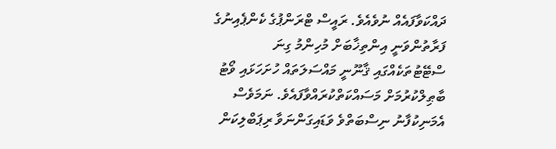ދައްކަވާފައެއް ނުވެއެވެ. ރައީސް ޓްރަންޕުގެ ކެންޕެއިނުގެ ފަރާތުންވަނީ އިންތިޚާބަށް މުހިންމު ގިނަ ސްޓޭޓުތަކެއްގައި ޤާނޫނީ މައްސަލަތައް ހުށަހަޅައި ވޯޓު ބާޠިލްކުރުމަށް މަސައްކަތްކުރައްވާފައެވެ. ނަމަވެސް އެމަނިކުފާނު ނިސްބަތްވެ ވަޑައިގަންނަވާ ރިޕަބްލިކަން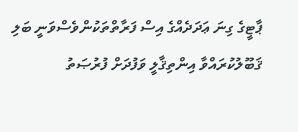ޕާޓީގެ ގިނަ ޢަދަދެއްގެ އިސް ފަރާތްތަކުންވެސްވަނީ ބަލި ޤަބޫލުކުރައްވާ އިންތިޤާލީ ވަފުދަށް ފުރުޞަތު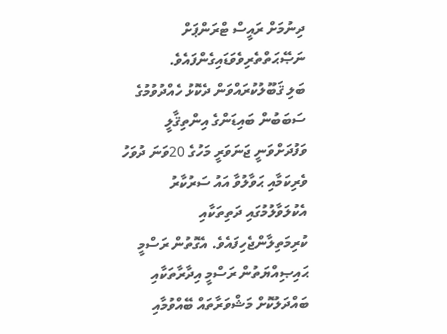ދިނުމަށް ރައީސް ޓްރަންޕަށް ނަޞޭޙަތްތެރިވެވަޑައިގެންފައެވެ.
ބަލި ޤަބޫލުކުރައްވަން ދެކޮޅު ހެއްދުވުމުގެ ސަބަބުން ބައިޑަންގެ އިންތިޤާލީ ވަފުދަށްވަނީ ޖަނަވަރީ މަހުގެ 20ވަނަ ދުވަހު ވެރިކަމާއި ޙަވާލުވާ އައު ސަރުކާރު އެކުލަވާލުމުގައި ދަތިތަކާއި ކުރިމަތިލާންޖެހިފައެވެ. އެގޮތުން ރަސްމީ ޙައިޞިއްޔަތުން ރަސްމީ އިދާރާތަކާއި ބައްދަލުކޮށް މަޝްވަރާތައް ބޭއްވުމާއި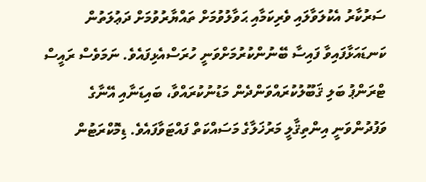ސަރުކާރު އެކުލަވާލައި ވެރިކަމާއި ޙަވާލުވުމަށް ތައްޔާރުވުމަށް ދަޢުލަތުން ކަނޑައަޅާފައިވާ ފައިސާ ބޭނުންކުރުމަށްވަނީ ހުރަސްއެޅިފައެވެ. ނަމަވެސް ރައީސް ޓްރަންޕު ބަލި ޤަބޫލުކުރައްވަންދެން މަޑުނުކުރައްވާ، ބައިޑަނާއި އޭނާގެ ވަފުދުންވަނީ އިންތިޤާލީ މަރުޚަލާގެ މަސައްކަތް ފައްޓަވާފައެވެ. ޑިމޮކްރަޓުން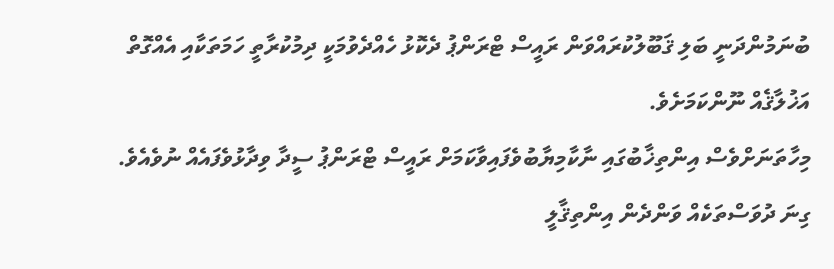ބުނަމުންދަނީ ބަލި ޤަބޫލުކުރައްވަން ރައީސް ޓްރަންޕު ދެކޮޅު ހެއްދެވުމަކީ ދިމުކުރާތީ ހަމަތަކާއި އެއްގޮތް އަޚުލާޤެއް ނޫންކަމަށެވެ.
މިހާތަނަށްވެސް އިންތިޚާބުގައި ނާކާމިޔާބުވެފައިވާކަމަށް ރައީސް ޓްރަންޕު ސީދާ ވިދާޅުވެފައެއް ނުވެއެވެ. ގިނަ ދުވަސްތަކެއް ވަންދެން އިންތިޤާލީ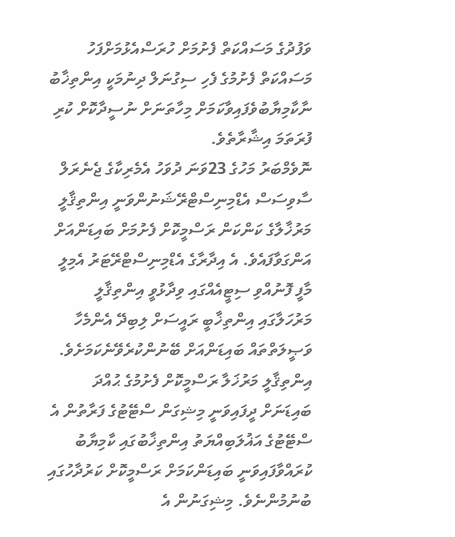ވަފުދުގެ މަސައްކަތް ފެށުމަށް ހުރަސްއެޅުމަށްފަހު މަސައްކަތް ފެށުމުގެ ފެހި ސިގުނަލް ދިނުމަކީ އިންތިޚާބު ނާކާމިޔާބުވެފައިވާކަމަށް މިހާތަނަށް ނުސީދާކޮށް ކުރި ފުރަތަމަ އިޝާރާތެވެ.
ނޮވެމްބަރު މަހުގެ 23ވަނަ ދުވަހު އެމެރިކާގެ ޖެނެރަލް ސާވިސަސް އެޑްމިނިސްޓްރޭޝަނުންވަނީ އިންތިޤާލީ މަރުޚާލާގެ ކަންކަން ރަސްމީކޮށް ފެށުމަށް ބައިޑަންއަށް އަންގަވާފައެވެ. އެ އިދާރާގެ އެޑްމިނިސްޓްރޭޓަރު އެމިލީ މާފީ ފޮނުއްވި ސިޓީއެއްގައި ވިދާޅުވީ އިންތިޤާލީ މަރުހަލާގައި އިންތިޚާބީ ރައީސަށް ލިބިދޭ އެންމެހާ ވަޞީލަތްތައް ބައިޑަންއަށް ބޭނުންކުރެވޭނެކަމަށެވެ.
އިންތިޤާލީ މަރުޚަލާ ރަސްމީކޮށް ފެށުމުގެ ޙުއްދަ ބައިޑަނަށް ދީފައިވަނީ މިޝިގަން ސްޓޭޓުގެ ފަރާތުން އެ ސްޓޭޓުގެ އަޣުލަބިއްޔަތު އިންތިޚާބުގައި ކާމިޔާބު ކުރައްވާފައިވަނީ ބައިޑަންކަމަށް ރަސްމީކޮށް ކަރުދާހުގައި ބުނުމުންނެވެ. މިޝިގަނުން އެ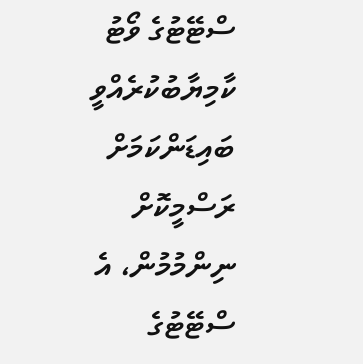ސްޓޭޓުގެ ވޯޓު ކާމިޔާބުކުރެއްވީ ބައިޑަންކަމަށް ރަސްމީކޮށް ނިންމުމުން، އެ ސްޓޭޓުގެ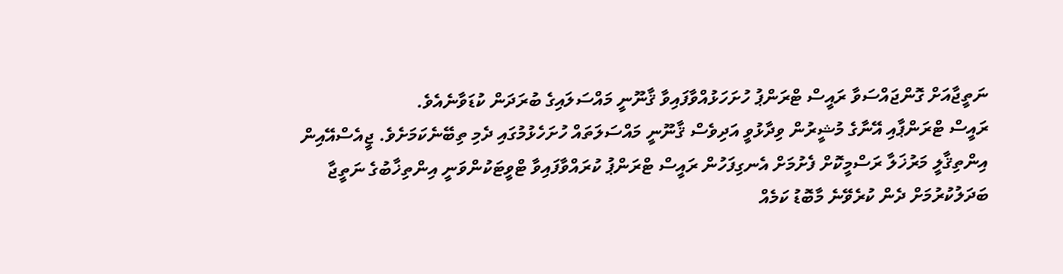ނަތީޖާއަށް ގޮންޖައްސަވާ ރައީސް ޓްރަންޕު ހުށަހަޅުއްވާފައިވާ ޤާނޫނީ މައްސަލައިގެ ބުރަދަން ކުޑަވާނެއެވެ.
ރައީސް ޓްރަންޕާއި އޭނާގެ މުޝީރުން ވިދާޅުވީ އަދިވެސް ޤާނޫނީ މައްސަލަތައް ހުށަހެޅުމުގައި ދެމި ތިބޭނެކަމަށެވެ. ޖީއެސްއޭއިން އިންތިޤާލީ މަރުޚަލާ ރަސްމީކޮށް ފެށުމަށް އެނގިފަހުން ރައީސް ޓްރަންޕު ކުރައްވާފައިވާ ޓްވީޓަކުންވަނީ އިންތިޚާބުގެ ނަތީޖާ ބަދަލުކުރުމަށް ދެން ކުރެވޭނެ މާބޮޑު ކަމެއް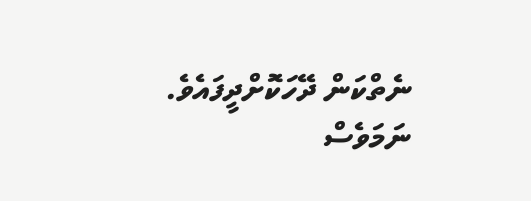ނެތްކަން ދޭހަކޮށްދީފައެވެ. ނަމަވެސް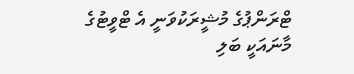ޓްރަންޕުގެ މުޝީރަކުވަނީ އެ ޓްވީޓުގެ މާނައަކީ ބަލި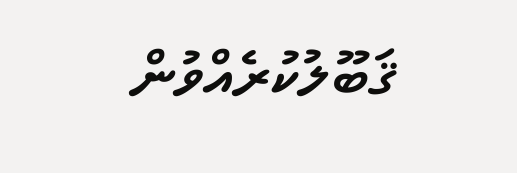ޤަބޫލުކުރެއްވުން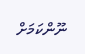ނޫންކަމަށް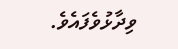ވިދާޅުވެފައެވެ.